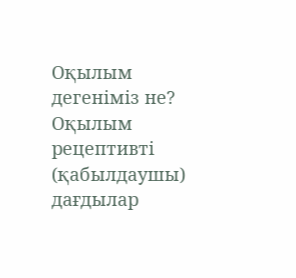Оқылым дегеніміз не?
Оқылым рецептивті (қабылдаушы) дағдылар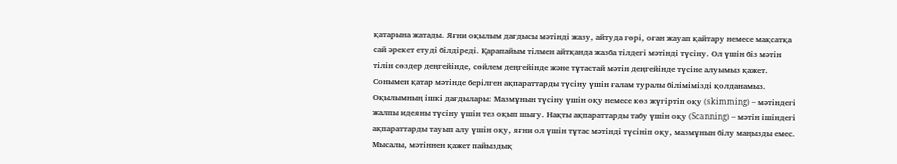қатарына жатады. Яғни оқылым дағдысы мәтінді жазу, айтуда гөрі, оған жауап қайтару немесе мақсатқа сай әрекет етуді білдіреді. Қарапайым тілмен айтқанда жазба тілдегі мәтінді түсіну. Ол үшін біз мәтін тілін сөздер деңгейінде, сөйлем деңгейінде және тұтастай мәтін деңгейінде түсіне алуымыз қажет. Сонымен қатар мәтінде берілген ақпараттарды түсіну үшін ғалам туралы білімімізді қолданамыз. Оқылымның ішкі дағдылары: Мазмұнын түсіну үшін оқу немесе көз жүгіртіп оқу (skimming) – мәтіндегі жалпы идеяны түсіну үшін тез оқып шығу. Нақты ақпараттарды табу үшін оқу (Scanning) – мәтін ішіндегі ақпараттарды тауып алу үшін оқу, яғни ол үшін тұтас мәтінді түсініп оқу, мазмұнын білу маңызды емес. Мысалы, мәтіннен қажет пайыздық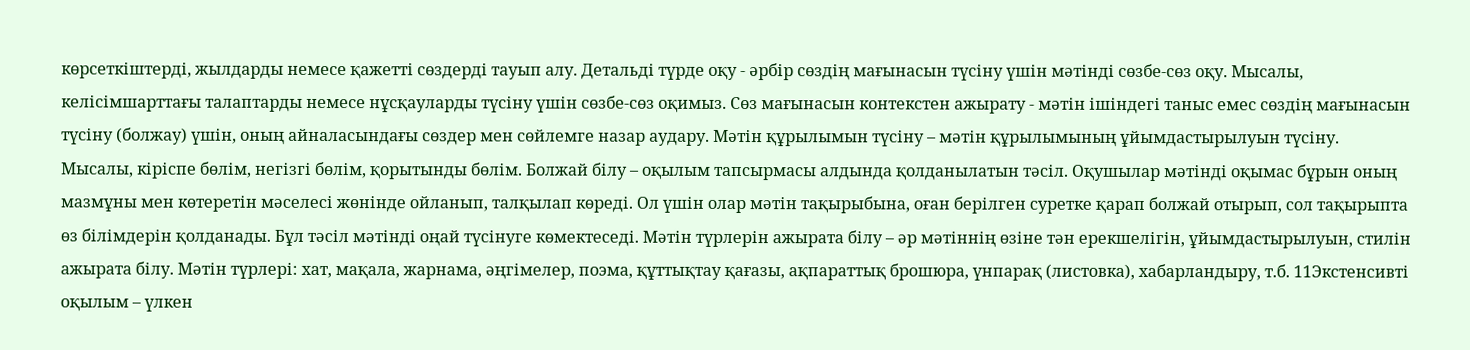көрсеткіштерді, жылдарды немесе қажетті сөздерді тауып алу. Детальді түрде оқу - әрбір сөздің мағынасын түсіну үшін мәтінді сөзбе-сөз оқу. Мысалы, келісімшарттағы талаптарды немесе нұсқауларды түсіну үшін сөзбе-сөз оқимыз. Сөз мағынасын контекстен ажырату - мәтін ішіндегі таныс емес сөздің мағынасын түсіну (болжау) үшін, оның айналасындағы сөздер мен сөйлемге назар аудару. Мәтін құрылымын түсіну – мәтін құрылымының ұйымдастырылуын түсіну. Мысалы, кіріспе бөлім, негізгі бөлім, қорытынды бөлім. Болжай білу – оқылым тапсырмасы алдында қолданылатын тәсіл. Оқушылар мәтінді оқымас бұрын оның мазмұны мен көтеретін мәселесі жөнінде ойланып, талқылап көреді. Ол үшін олар мәтін тақырыбына, оған берілген суретке қарап болжай отырып, сол тақырыпта өз білімдерін қолданады. Бұл тәсіл мәтінді оңай түсінуге көмектеседі. Мәтін түрлерін ажырата білу – әр мәтіннің өзіне тән ерекшелігін, ұйымдастырылуын, стилін ажырата білу. Мәтін түрлері: хат, мақала, жарнама, әңгімелер, поэма, құттықтау қағазы, ақпараттық брошюра, үнпарақ (листовка), хабарландыру, т.б. 11Экстенсивті оқылым – үлкен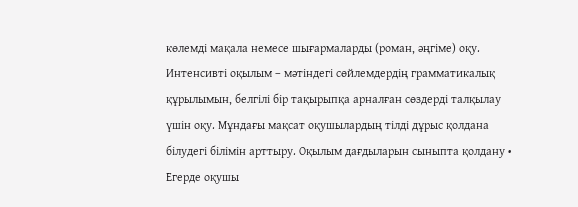көлемді мақала немесе шығармаларды (роман, әңгіме) оқу. Интенсивті оқылым – мәтіндегі сөйлемдердің грамматикалық құрылымын, белгілі бір тақырыпқа арналған сөздерді талқылау үшін оқу. Мұндағы мақсат оқушылардың тілді дұрыс қолдана білудегі білімін арттыру. Оқылым дағдыларын сыныпта қолдану • Егерде оқушы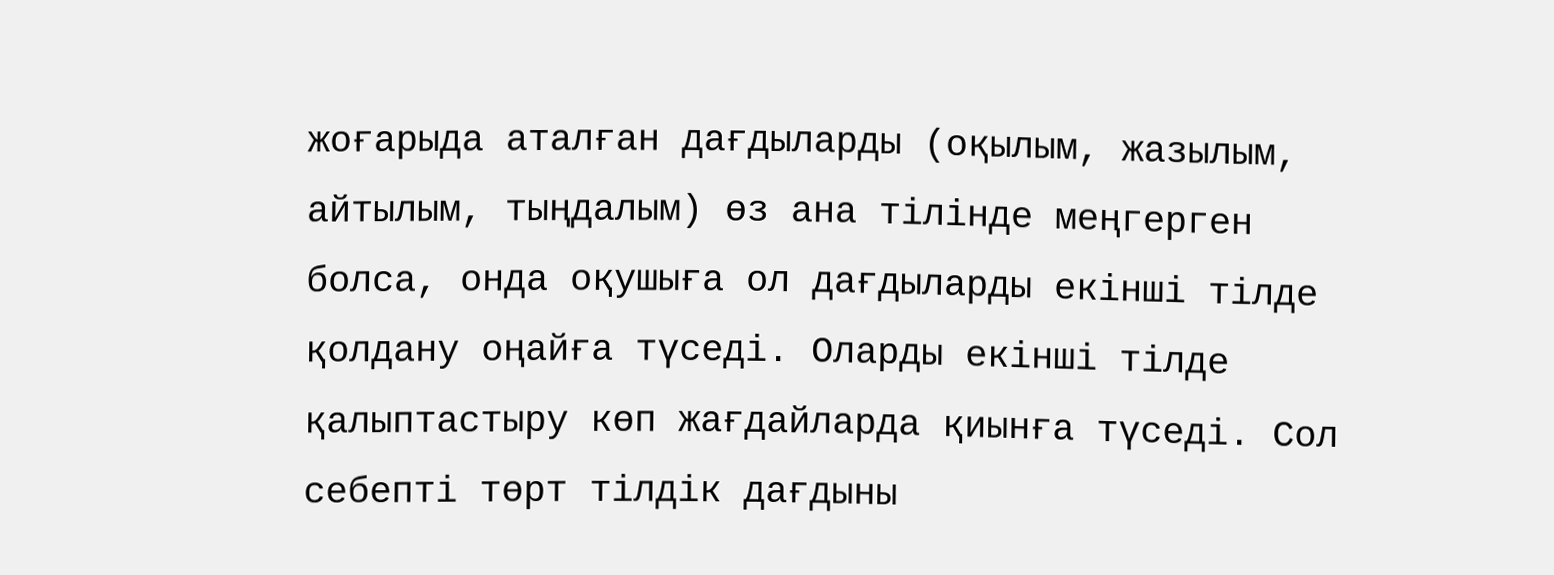жоғарыда аталған дағдыларды (оқылым, жазылым, айтылым, тыңдалым) өз ана тілінде меңгерген болса, онда оқушыға ол дағдыларды екінші тілде қолдану оңайға түседі. Оларды екінші тілде қалыптастыру көп жағдайларда қиынға түседі. Сол себепті төрт тілдік дағдыны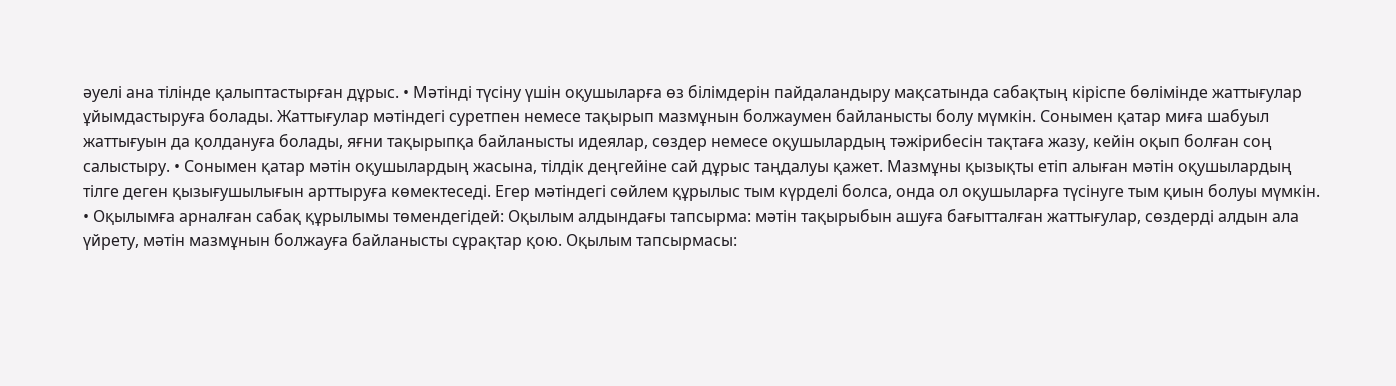әуелі ана тілінде қалыптастырған дұрыс. • Мәтінді түсіну үшін оқушыларға өз білімдерін пайдаландыру мақсатында сабақтың кіріспе бөлімінде жаттығулар ұйымдастыруға болады. Жаттығулар мәтіндегі суретпен немесе тақырып мазмұнын болжаумен байланысты болу мүмкін. Сонымен қатар миға шабуыл жаттығуын да қолдануға болады, яғни тақырыпқа байланысты идеялар, сөздер немесе оқушылардың тәжірибесін тақтаға жазу, кейін оқып болған соң салыстыру. • Сонымен қатар мәтін оқушылардың жасына, тілдік деңгейіне сай дұрыс таңдалуы қажет. Мазмұны қызықты етіп алыған мәтін оқушылардың тілге деген қызығушылығын арттыруға көмектеседі. Егер мәтіндегі сөйлем құрылыс тым күрделі болса, онда ол оқушыларға түсінуге тым қиын болуы мүмкін. • Оқылымға арналған сабақ құрылымы төмендегідей: Оқылым алдындағы тапсырма: мәтін тақырыбын ашуға бағытталған жаттығулар, сөздерді алдын ала үйрету, мәтін мазмұнын болжауға байланысты сұрақтар қою. Оқылым тапсырмасы: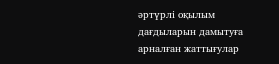әртүрлі оқылым дағдыларын дамытуға арналған жаттығулар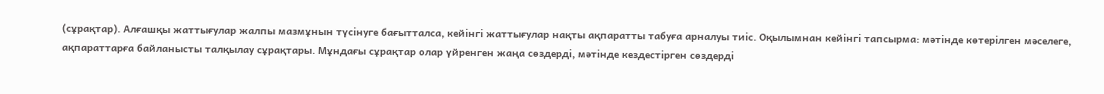(сұрақтар). Алғашқы жаттығулар жалпы мазмұнын түсінуге бағытталса, кейінгі жаттығулар нақты ақпаратты табуға арналуы тиіс. Оқылымнан кейінгі тапсырма: мәтінде көтерілген мәселеге, ақпараттарға байланысты талқылау сұрақтары. Мұндағы сұрақтар олар үйренген жаңа сөздерді, мәтінде кездестірген сөздерді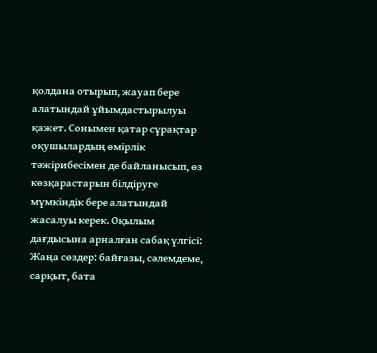қолдана отырып, жауап бере алатындай ұйымдастырылуы қажет. Сонымен қатар сұрақтар оқушылардың өмірлік тәжірибесімен де байланысып, өз көзқарастарын білдіруге мүмкіндік бере алатындай жасалуы керек. Оқылым дағдысына арналған сабақ үлгісі: Жаңа сөздер: байғазы, сәлемдеме, сарқыт, бата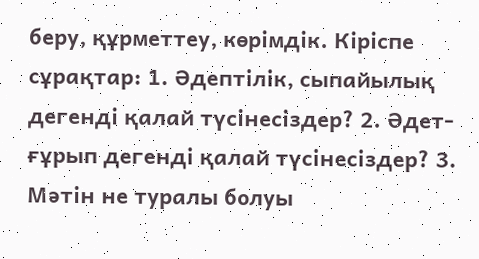беру, құрметтеу, көрімдік. Кіріспе сұрақтар: 1. Әдептілік, сыпайылық дегенді қалай түсінесіздер? 2. Әдет-ғұрып дегенді қалай түсінесіздер? 3. Мәтін не туралы болуы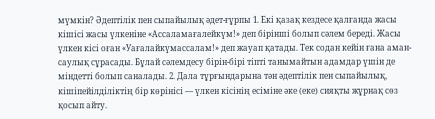мүмкін? Әдептілік пен сыпайылық әдет-ғұрпы 1. Екі қазақ кездесе қалғанда жасы кішісі жасы үлкеніне «Ассаламағалейкүм!» деп бірінші болып сәлем береді. Жасы үлкен кісі оған «Уағалайкүмассалам!» деп жауап қатады. Тек содан кейін ғана аман-саулық сұрасады. Бұлай сәлемдесу бірін-бірі тіпті танымайтын адамдар үшін де міндетті болып саналады. 2. Дала тұрғындарына тән әдептілік пен сыпайылық, кішіпейілділіктің бір көрінісі — үлкен кісінің есіміне әке (еке) сияқты жұрнақ сөз қосып айту.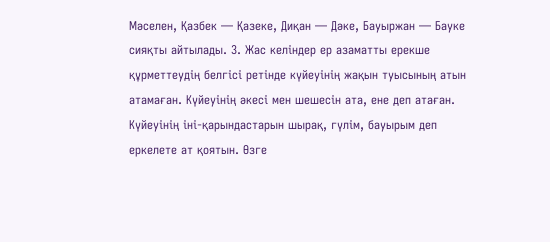Мәселен, Қазбек — Қазеке, Диқан — Дәке, Бауыржан — Бауке сияқты айтылады. 3. Жас келіндер ер азаматты ерекше құрметтеудің белгісі ретінде күйеуінің жақын туысының атын атамаған. Күйеуінің әкесі мен шешесін ата, ене деп атаған. Күйеуінің іні-қарындастарын шырақ, гүлім, бауырым деп еркелете ат қоятын. Өзге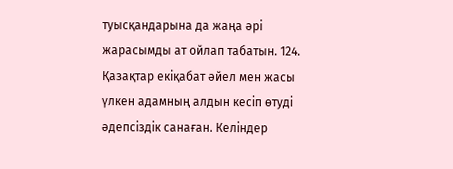туысқандарына да жаңа әрі жарасымды ат ойлап табатын. 124. Қазақтар екіқабат әйел мен жасы үлкен адамның алдын кесіп өтуді әдепсіздік санаған. Келіндер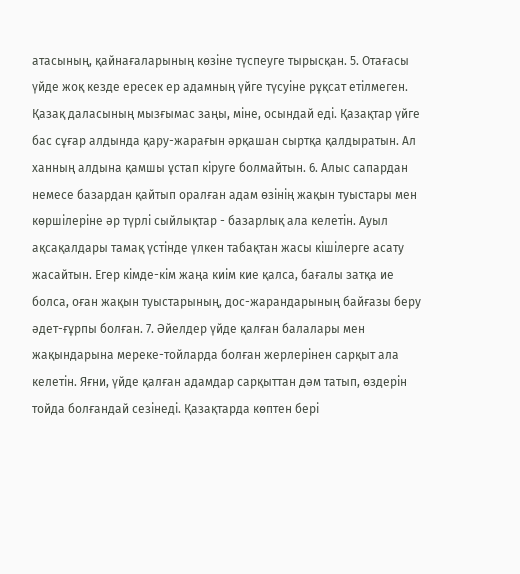атасының, қайнағаларының көзіне түспеуге тырысқан. 5. Отағасы үйде жоқ кезде ересек ер адамның үйге түсуіне рұқсат етілмеген. Қазақ даласының мызғымас заңы, міне, осындай еді. Қазақтар үйге бас сұғар алдында қару-жарағын әрқашан сыртқа қалдыратын. Ал ханның алдына қамшы ұстап кіруге болмайтын. 6. Алыс сапардан немесе базардан қайтып оралған адам өзінің жақын туыстары мен көршілеріне әр түрлі сыйлықтар - базарлық ала келетін. Ауыл ақсақалдары тамақ үстінде үлкен табақтан жасы кішілерге асату жасайтын. Егер кімде-кім жаңа киім кие қалса, бағалы затқа ие болса, оған жақын туыстарының, дос-жарандарының байғазы беру әдет-ғұрпы болған. 7. Әйелдер үйде қалған балалары мен жақындарына мереке-тойларда болған жерлерінен сарқыт ала келетін. Яғни, үйде қалған адамдар сарқыттан дәм татып, өздерін тойда болғандай сезінеді. Қазақтарда көптен бері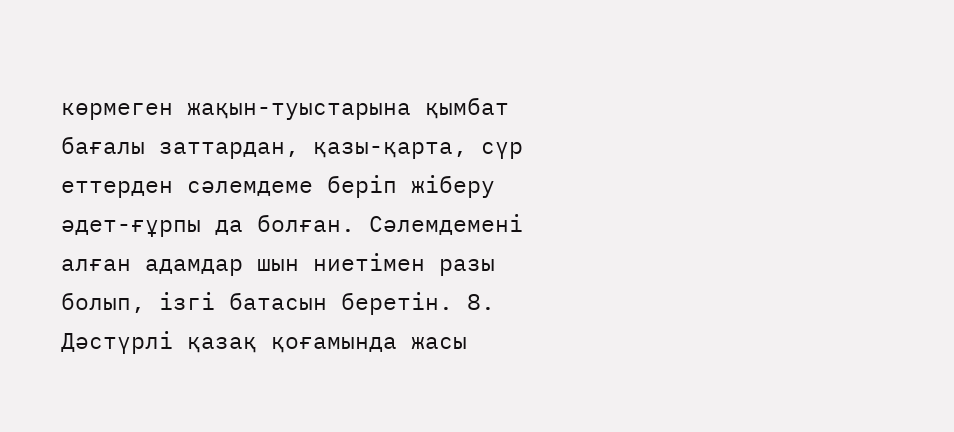көрмеген жақын-туыстарына қымбат бағалы заттардан, қазы-қарта, сүр еттерден сәлемдеме беріп жіберу әдет-ғұрпы да болған. Сәлемдемені алған адамдар шын ниетімен разы болып, ізгі батасын беретін. 8. Дәстүрлі қазақ қоғамында жасы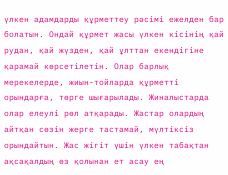үлкен адамдарды құрметтеу рәсімі ежелден бар болатын. Ондай құрмет жасы үлкен кісінің қай рудан, қай жүзден, қай ұлттан екендігіне қарамай көрсетілетін. Олар барлық мерекелерде, жиын-тойларда құрметті орындарға, төрге шығарылады. Жиналыстарда олар елеулі рөл атқарады. Жастар олардың айтқан сөзін жерге тастамай, мүлтіксіз орындайтын. Жас жігіт үшін үлкен табақтан ақсақалдың өз қолынан ет асау ең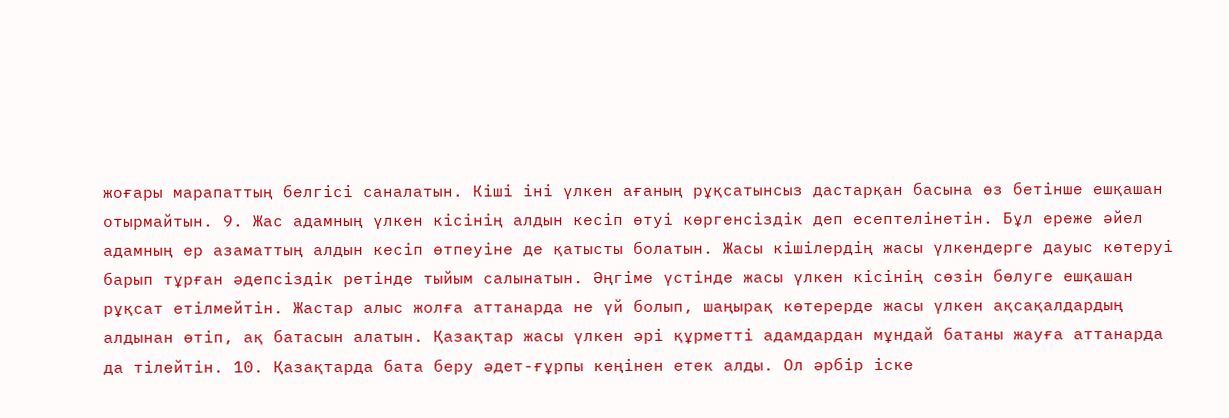жоғары марапаттың белгісі саналатын. Кіші іні үлкен ағаның рұқсатынсыз дастарқан басына өз бетінше ешқашан отырмайтын. 9. Жас адамның үлкен кісінің алдын кесіп өтуі көргенсіздік деп есептелінетін. Бұл ереже әйел адамның ер азаматтың алдын кесіп өтпеуіне де қатысты болатын. Жасы кішілердің жасы үлкендерге дауыс көтеруі барып тұрған әдепсіздік ретінде тыйым салынатын. Әңгіме үстінде жасы үлкен кісінің сөзін бөлуге ешқашан рұқсат етілмейтін. Жастар алыс жолға аттанарда не үй болып, шаңырақ көтерерде жасы үлкен ақсақалдардың алдынан өтіп, ақ батасын алатын. Қазақтар жасы үлкен әрі құрметті адамдардан мұндай батаны жауға аттанарда да тілейтін. 10. Қазақтарда бата беру әдет-ғұрпы кеңінен етек алды. Ол әрбір іске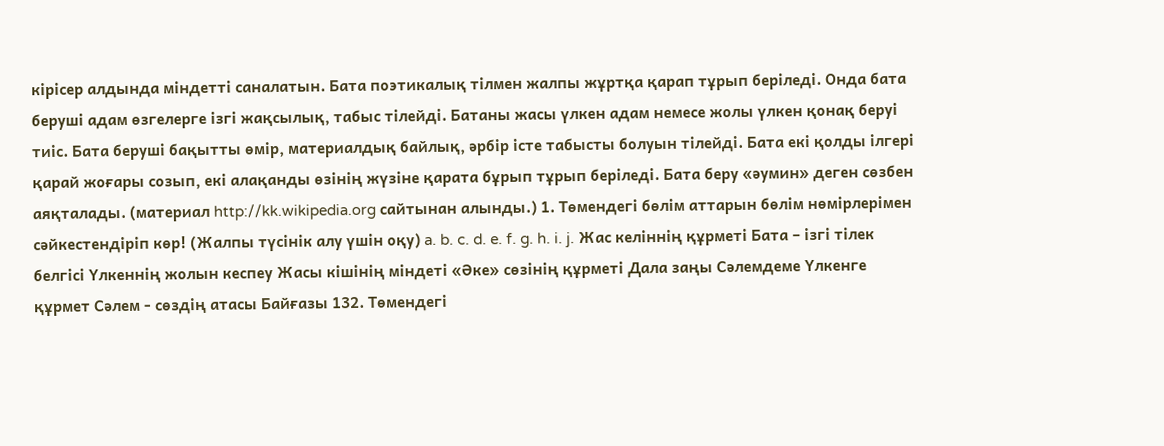кірісер алдында міндетті саналатын. Бата поэтикалық тілмен жалпы жұртқа қарап тұрып беріледі. Онда бата беруші адам өзгелерге ізгі жақсылық, табыс тілейді. Батаны жасы үлкен адам немесе жолы үлкен қонақ беруі тиіс. Бата беруші бақытты өмір, материалдық байлық, әрбір істе табысты болуын тілейді. Бата екі қолды ілгері қарай жоғары созып, екі алақанды өзінің жүзіне қарата бұрып тұрып беріледі. Бата беру «әумин» деген сөзбен аяқталады. (материал http://kk.wikipedia.org сайтынан алынды.) 1. Төмендегі бөлім аттарын бөлім нөмірлерімен сәйкестендіріп көр! (Жалпы түсінік алу үшін оқу) a. b. c. d. e. f. g. h. i. j. Жас келіннің құрметі Бата – ізгі тілек белгісі Үлкеннің жолын кеспеу Жасы кішінің міндеті «Әке» сөзінің құрметі Дала заңы Сәлемдеме Үлкенге құрмет Сәлем - сөздің атасы Байғазы 132. Төмендегі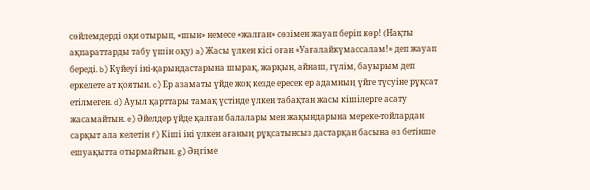сөйлемдерді оқи отырып, «шын» немесе «жалған» сөзімен жауап беріп көр! (Нақты ақпараттарды табу үшін оқу) a) Жасы үлкен кісі оған «Уағалайкүмассалам!» деп жауап береді. b) Күйеуі іні-қарындастарына шырақ, жарқын, айнаш, гүлім, бауырым деп еркелете ат қоятын. c) Ер азаматы үйде жоқ кезде ересек ер адамның үйге түсуіне рұқсат етілмеген. d) Ауыл қарттары тамақ үстінде үлкен табақтан жасы кішілерге асату жасамайтын. e) Әйелдер үйде қалған балалары мен жақындарына мереке-тойлардан сарқыт ала келетін f) Кіші іні үлкен ағаның рұқсатынсыз дастарқан басына өз бетінше ешуақытта отырмайтын. g) Әңгіме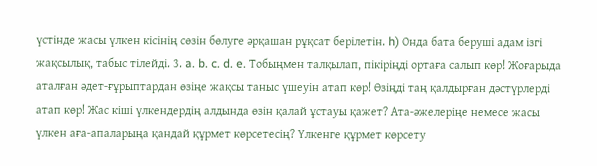үстінде жасы үлкен кісінің сөзін бөлуге әрқашан рұқсат берілетін. h) Онда бата беруші адам ізгі жақсылық, табыс тілейді. 3. a. b. c. d. e. Тобыңмен талқылап, пікіріңді ортаға салып көр! Жоғарыда аталған әдет-ғұрыптардан өзіңе жақсы таныс үшеуін атап көр! Өзіңді таң қалдырған дәстүрлерді атап көр! Жас кіші үлкендердің алдында өзін қалай ұстауы қажет? Ата-әжелеріңе немесе жасы үлкен аға-апаларыңа қандай құрмет көрсетесің? Үлкенге құрмет көрсету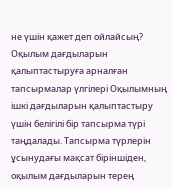не үшін қажет деп ойлайсың? Оқылым дағдыларын қалыптастыруға арналған тапсырмалар үлгілері Оқылымның ішкі дағдыларын қалыптастыру үшін белігілі бір тапсырма түрі таңдалады. Тапсырма түрлерін ұсынудағы мақсат біріншіден, оқылым дағдыларын терең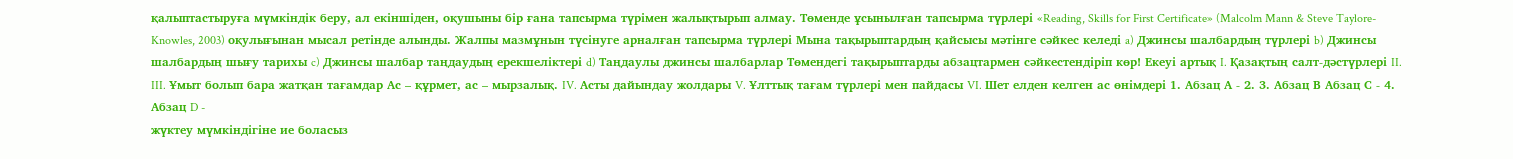қалыптастыруға мүмкіндік беру, ал екіншіден, оқушыны бір ғана тапсырма түрімен жалықтырып алмау. Төменде ұсынылған тапсырма түрлері «Reading, Skills for First Certificate» (Malcolm Mann & Steve Taylore-Knowles, 2003) оқулығынан мысал ретінде алынды. Жалпы мазмұнын түсінуге арналған тапсырма түрлері Мына тақырыптардың қайсысы мәтінге сәйкес келеді a) Джинсы шалбардың түрлері b) Джинсы шалбардың шығу тарихы c) Джинсы шалбар таңдаудың ерекшеліктері d) Таңдаулы джинсы шалбарлар Төмендегі тақырыптарды абзацтармен сәйкестендіріп көр! Екеуі артық I. Қазақтың салт-дәстүрлері II. III. Ұмыт болып бара жатқан тағамдар Ас – құрмет, ас – мырзалық. IV. Асты дайындау жолдары V. Ұлттық тағам түрлері мен пайдасы VI. Шет елден келген ас өнімдері 1. Абзац А - 2. 3. Абзац В Абзац С - 4. Абзац D -
жүктеу мүмкіндігіне ие боласыз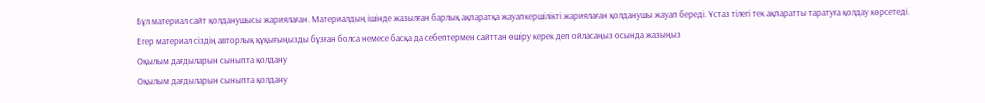Бұл материал сайт қолданушысы жариялаған. Материалдың ішінде жазылған барлық ақпаратқа жауапкершілікті жариялаған қолданушы жауап береді. Ұстаз тілегі тек ақпаратты таратуға қолдау көрсетеді. Егер материал сіздің авторлық құқығыңызды бұзған болса немесе басқа да себептермен сайттан өшіру керек деп ойласаңыз осында жазыңыз
Оқылым дағдыларын сыныпта қолдану
Оқылым дағдыларын сыныпта қолдану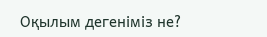Оқылым дегеніміз не?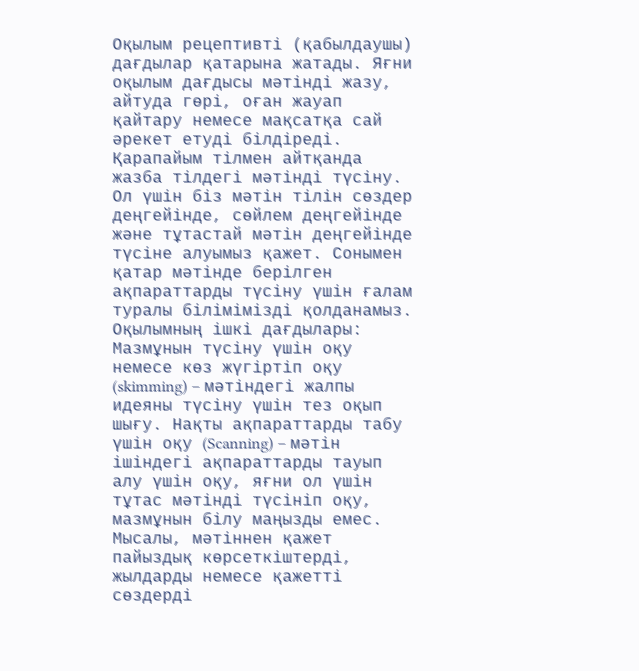Оқылым рецептивті (қабылдаушы) дағдылар қатарына жатады. Яғни оқылым дағдысы мәтінді жазу, айтуда гөрі, оған жауап қайтару немесе мақсатқа сай әрекет етуді білдіреді. Қарапайым тілмен айтқанда жазба тілдегі мәтінді түсіну. Ол үшін біз мәтін тілін сөздер деңгейінде, сөйлем деңгейінде және тұтастай мәтін деңгейінде түсіне алуымыз қажет. Сонымен қатар мәтінде берілген ақпараттарды түсіну үшін ғалам туралы білімімізді қолданамыз. Оқылымның ішкі дағдылары: Мазмұнын түсіну үшін оқу немесе көз жүгіртіп оқу (skimming) – мәтіндегі жалпы идеяны түсіну үшін тез оқып шығу. Нақты ақпараттарды табу үшін оқу (Scanning) – мәтін ішіндегі ақпараттарды тауып алу үшін оқу, яғни ол үшін тұтас мәтінді түсініп оқу, мазмұнын білу маңызды емес. Мысалы, мәтіннен қажет пайыздық көрсеткіштерді, жылдарды немесе қажетті сөздерді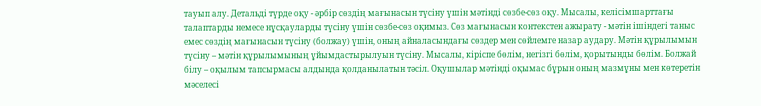тауып алу. Детальді түрде оқу - әрбір сөздің мағынасын түсіну үшін мәтінді сөзбе-сөз оқу. Мысалы, келісімшарттағы талаптарды немесе нұсқауларды түсіну үшін сөзбе-сөз оқимыз. Сөз мағынасын контекстен ажырату - мәтін ішіндегі таныс емес сөздің мағынасын түсіну (болжау) үшін, оның айналасындағы сөздер мен сөйлемге назар аудару. Мәтін құрылымын түсіну – мәтін құрылымының ұйымдастырылуын түсіну. Мысалы, кіріспе бөлім, негізгі бөлім, қорытынды бөлім. Болжай білу – оқылым тапсырмасы алдында қолданылатын тәсіл. Оқушылар мәтінді оқымас бұрын оның мазмұны мен көтеретін мәселесі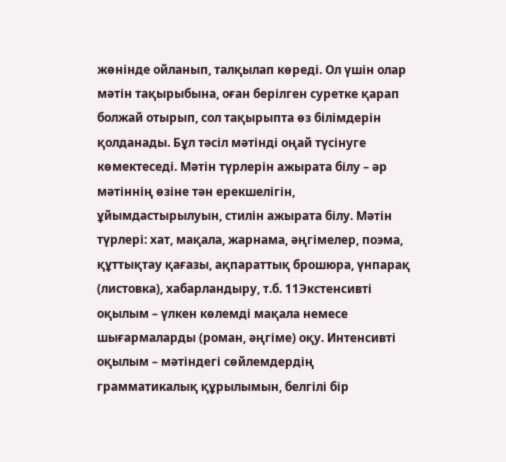жөнінде ойланып, талқылап көреді. Ол үшін олар мәтін тақырыбына, оған берілген суретке қарап болжай отырып, сол тақырыпта өз білімдерін қолданады. Бұл тәсіл мәтінді оңай түсінуге көмектеседі. Мәтін түрлерін ажырата білу – әр мәтіннің өзіне тән ерекшелігін, ұйымдастырылуын, стилін ажырата білу. Мәтін түрлері: хат, мақала, жарнама, әңгімелер, поэма, құттықтау қағазы, ақпараттық брошюра, үнпарақ (листовка), хабарландыру, т.б. 11Экстенсивті оқылым – үлкен көлемді мақала немесе шығармаларды (роман, әңгіме) оқу. Интенсивті оқылым – мәтіндегі сөйлемдердің грамматикалық құрылымын, белгілі бір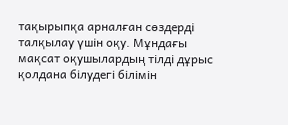тақырыпқа арналған сөздерді талқылау үшін оқу. Мұндағы мақсат оқушылардың тілді дұрыс қолдана білудегі білімін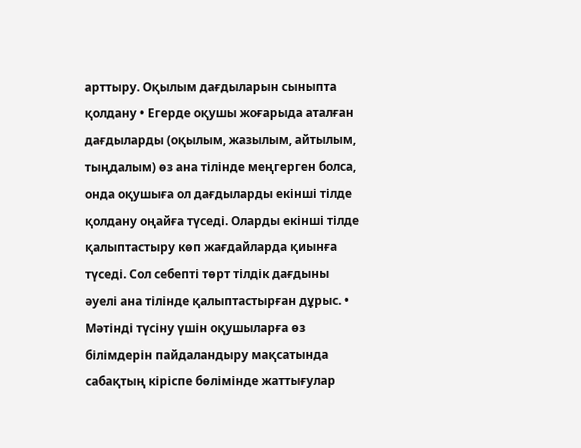арттыру. Оқылым дағдыларын сыныпта қолдану • Егерде оқушы жоғарыда аталған дағдыларды (оқылым, жазылым, айтылым, тыңдалым) өз ана тілінде меңгерген болса, онда оқушыға ол дағдыларды екінші тілде қолдану оңайға түседі. Оларды екінші тілде қалыптастыру көп жағдайларда қиынға түседі. Сол себепті төрт тілдік дағдыны әуелі ана тілінде қалыптастырған дұрыс. • Мәтінді түсіну үшін оқушыларға өз білімдерін пайдаландыру мақсатында сабақтың кіріспе бөлімінде жаттығулар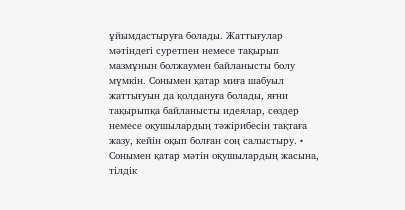ұйымдастыруға болады. Жаттығулар мәтіндегі суретпен немесе тақырып мазмұнын болжаумен байланысты болу мүмкін. Сонымен қатар миға шабуыл жаттығуын да қолдануға болады, яғни тақырыпқа байланысты идеялар, сөздер немесе оқушылардың тәжірибесін тақтаға жазу, кейін оқып болған соң салыстыру. • Сонымен қатар мәтін оқушылардың жасына, тілдік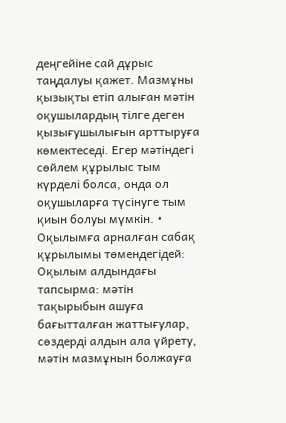деңгейіне сай дұрыс таңдалуы қажет. Мазмұны қызықты етіп алыған мәтін оқушылардың тілге деген қызығушылығын арттыруға көмектеседі. Егер мәтіндегі сөйлем құрылыс тым күрделі болса, онда ол оқушыларға түсінуге тым қиын болуы мүмкін. • Оқылымға арналған сабақ құрылымы төмендегідей: Оқылым алдындағы тапсырма: мәтін тақырыбын ашуға бағытталған жаттығулар, сөздерді алдын ала үйрету, мәтін мазмұнын болжауға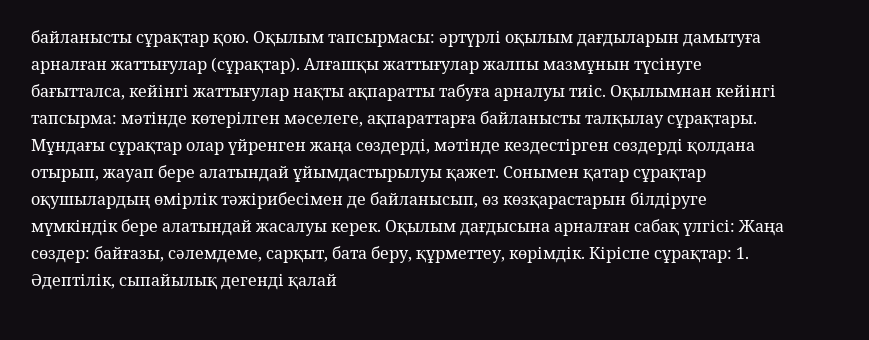байланысты сұрақтар қою. Оқылым тапсырмасы: әртүрлі оқылым дағдыларын дамытуға арналған жаттығулар (сұрақтар). Алғашқы жаттығулар жалпы мазмұнын түсінуге бағытталса, кейінгі жаттығулар нақты ақпаратты табуға арналуы тиіс. Оқылымнан кейінгі тапсырма: мәтінде көтерілген мәселеге, ақпараттарға байланысты талқылау сұрақтары. Мұндағы сұрақтар олар үйренген жаңа сөздерді, мәтінде кездестірген сөздерді қолдана отырып, жауап бере алатындай ұйымдастырылуы қажет. Сонымен қатар сұрақтар оқушылардың өмірлік тәжірибесімен де байланысып, өз көзқарастарын білдіруге мүмкіндік бере алатындай жасалуы керек. Оқылым дағдысына арналған сабақ үлгісі: Жаңа сөздер: байғазы, сәлемдеме, сарқыт, бата беру, құрметтеу, көрімдік. Кіріспе сұрақтар: 1. Әдептілік, сыпайылық дегенді қалай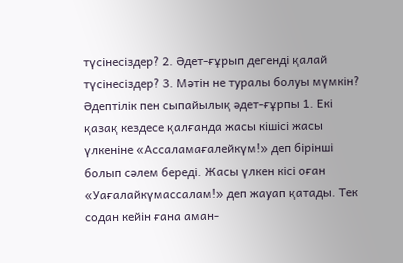түсінесіздер? 2. Әдет-ғұрып дегенді қалай түсінесіздер? 3. Мәтін не туралы болуы мүмкін? Әдептілік пен сыпайылық әдет-ғұрпы 1. Екі қазақ кездесе қалғанда жасы кішісі жасы үлкеніне «Ассаламағалейкүм!» деп бірінші болып сәлем береді. Жасы үлкен кісі оған «Уағалайкүмассалам!» деп жауап қатады. Тек содан кейін ғана аман-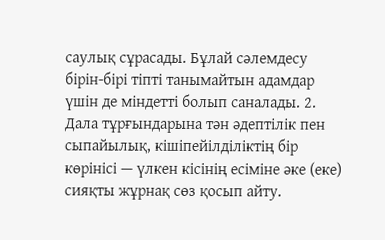саулық сұрасады. Бұлай сәлемдесу бірін-бірі тіпті танымайтын адамдар үшін де міндетті болып саналады. 2. Дала тұрғындарына тән әдептілік пен сыпайылық, кішіпейілділіктің бір көрінісі — үлкен кісінің есіміне әке (еке) сияқты жұрнақ сөз қосып айту.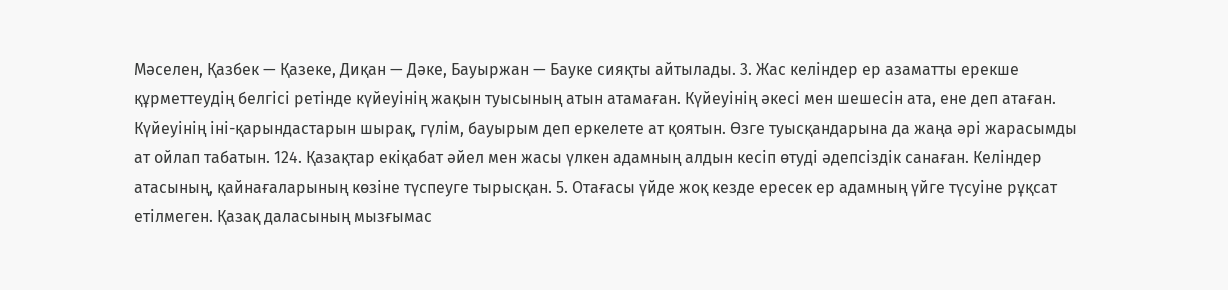Мәселен, Қазбек — Қазеке, Диқан — Дәке, Бауыржан — Бауке сияқты айтылады. 3. Жас келіндер ер азаматты ерекше құрметтеудің белгісі ретінде күйеуінің жақын туысының атын атамаған. Күйеуінің әкесі мен шешесін ата, ене деп атаған. Күйеуінің іні-қарындастарын шырақ, гүлім, бауырым деп еркелете ат қоятын. Өзге туысқандарына да жаңа әрі жарасымды ат ойлап табатын. 124. Қазақтар екіқабат әйел мен жасы үлкен адамның алдын кесіп өтуді әдепсіздік санаған. Келіндер атасының, қайнағаларының көзіне түспеуге тырысқан. 5. Отағасы үйде жоқ кезде ересек ер адамның үйге түсуіне рұқсат етілмеген. Қазақ даласының мызғымас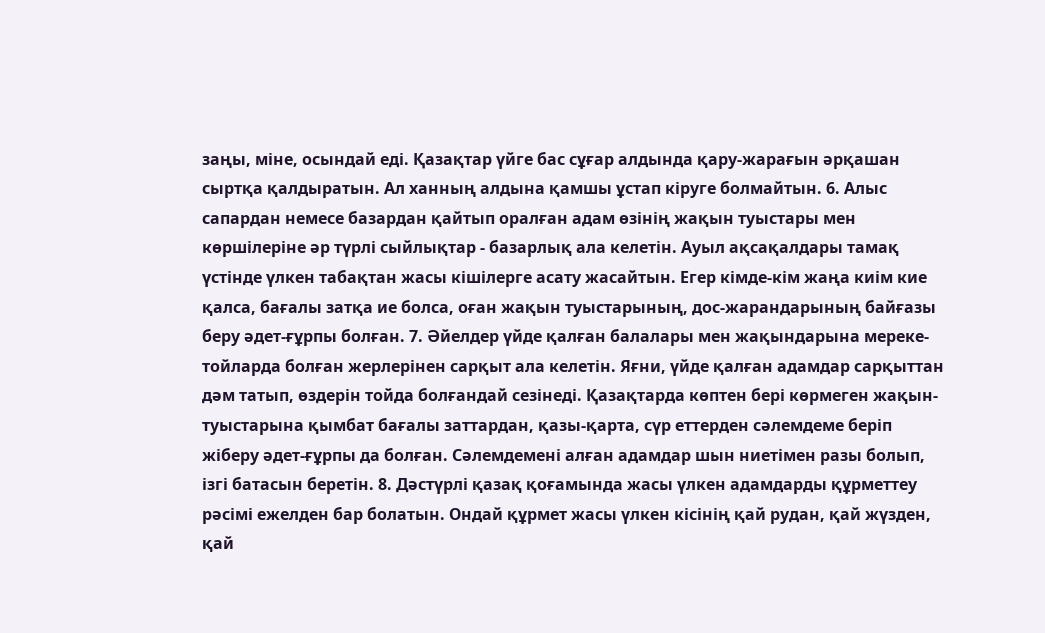заңы, міне, осындай еді. Қазақтар үйге бас сұғар алдында қару-жарағын әрқашан сыртқа қалдыратын. Ал ханның алдына қамшы ұстап кіруге болмайтын. 6. Алыс сапардан немесе базардан қайтып оралған адам өзінің жақын туыстары мен көршілеріне әр түрлі сыйлықтар - базарлық ала келетін. Ауыл ақсақалдары тамақ үстінде үлкен табақтан жасы кішілерге асату жасайтын. Егер кімде-кім жаңа киім кие қалса, бағалы затқа ие болса, оған жақын туыстарының, дос-жарандарының байғазы беру әдет-ғұрпы болған. 7. Әйелдер үйде қалған балалары мен жақындарына мереке-тойларда болған жерлерінен сарқыт ала келетін. Яғни, үйде қалған адамдар сарқыттан дәм татып, өздерін тойда болғандай сезінеді. Қазақтарда көптен бері көрмеген жақын-туыстарына қымбат бағалы заттардан, қазы-қарта, сүр еттерден сәлемдеме беріп жіберу әдет-ғұрпы да болған. Сәлемдемені алған адамдар шын ниетімен разы болып, ізгі батасын беретін. 8. Дәстүрлі қазақ қоғамында жасы үлкен адамдарды құрметтеу рәсімі ежелден бар болатын. Ондай құрмет жасы үлкен кісінің қай рудан, қай жүзден, қай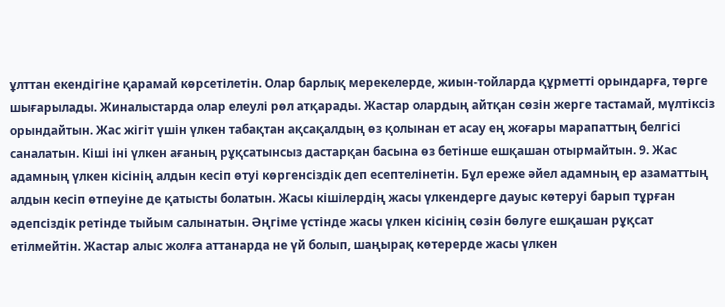ұлттан екендігіне қарамай көрсетілетін. Олар барлық мерекелерде, жиын-тойларда құрметті орындарға, төрге шығарылады. Жиналыстарда олар елеулі рөл атқарады. Жастар олардың айтқан сөзін жерге тастамай, мүлтіксіз орындайтын. Жас жігіт үшін үлкен табақтан ақсақалдың өз қолынан ет асау ең жоғары марапаттың белгісі саналатын. Кіші іні үлкен ағаның рұқсатынсыз дастарқан басына өз бетінше ешқашан отырмайтын. 9. Жас адамның үлкен кісінің алдын кесіп өтуі көргенсіздік деп есептелінетін. Бұл ереже әйел адамның ер азаматтың алдын кесіп өтпеуіне де қатысты болатын. Жасы кішілердің жасы үлкендерге дауыс көтеруі барып тұрған әдепсіздік ретінде тыйым салынатын. Әңгіме үстінде жасы үлкен кісінің сөзін бөлуге ешқашан рұқсат етілмейтін. Жастар алыс жолға аттанарда не үй болып, шаңырақ көтерерде жасы үлкен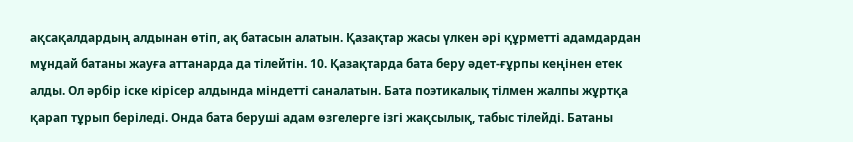ақсақалдардың алдынан өтіп, ақ батасын алатын. Қазақтар жасы үлкен әрі құрметті адамдардан мұндай батаны жауға аттанарда да тілейтін. 10. Қазақтарда бата беру әдет-ғұрпы кеңінен етек алды. Ол әрбір іске кірісер алдында міндетті саналатын. Бата поэтикалық тілмен жалпы жұртқа қарап тұрып беріледі. Онда бата беруші адам өзгелерге ізгі жақсылық, табыс тілейді. Батаны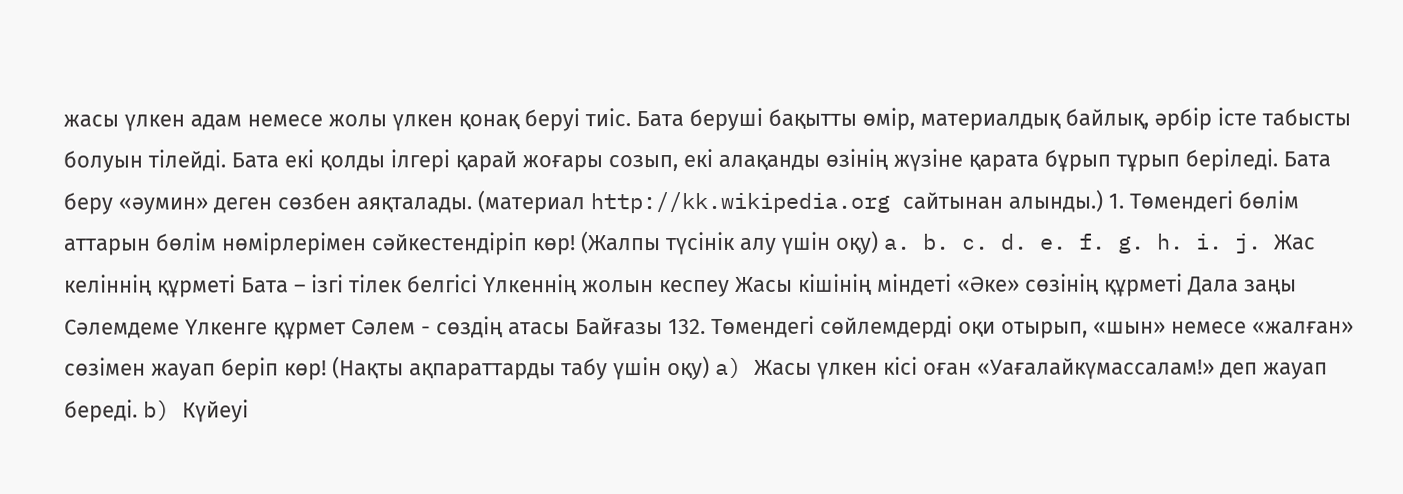жасы үлкен адам немесе жолы үлкен қонақ беруі тиіс. Бата беруші бақытты өмір, материалдық байлық, әрбір істе табысты болуын тілейді. Бата екі қолды ілгері қарай жоғары созып, екі алақанды өзінің жүзіне қарата бұрып тұрып беріледі. Бата беру «әумин» деген сөзбен аяқталады. (материал http://kk.wikipedia.org сайтынан алынды.) 1. Төмендегі бөлім аттарын бөлім нөмірлерімен сәйкестендіріп көр! (Жалпы түсінік алу үшін оқу) a. b. c. d. e. f. g. h. i. j. Жас келіннің құрметі Бата – ізгі тілек белгісі Үлкеннің жолын кеспеу Жасы кішінің міндеті «Әке» сөзінің құрметі Дала заңы Сәлемдеме Үлкенге құрмет Сәлем - сөздің атасы Байғазы 132. Төмендегі сөйлемдерді оқи отырып, «шын» немесе «жалған» сөзімен жауап беріп көр! (Нақты ақпараттарды табу үшін оқу) a) Жасы үлкен кісі оған «Уағалайкүмассалам!» деп жауап береді. b) Күйеуі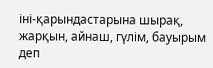іні-қарындастарына шырақ, жарқын, айнаш, гүлім, бауырым деп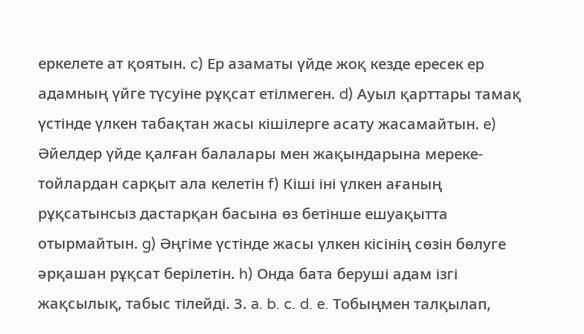еркелете ат қоятын. c) Ер азаматы үйде жоқ кезде ересек ер адамның үйге түсуіне рұқсат етілмеген. d) Ауыл қарттары тамақ үстінде үлкен табақтан жасы кішілерге асату жасамайтын. e) Әйелдер үйде қалған балалары мен жақындарына мереке-тойлардан сарқыт ала келетін f) Кіші іні үлкен ағаның рұқсатынсыз дастарқан басына өз бетінше ешуақытта отырмайтын. g) Әңгіме үстінде жасы үлкен кісінің сөзін бөлуге әрқашан рұқсат берілетін. h) Онда бата беруші адам ізгі жақсылық, табыс тілейді. 3. a. b. c. d. e. Тобыңмен талқылап,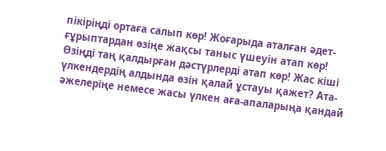пікіріңді ортаға салып көр! Жоғарыда аталған әдет-ғұрыптардан өзіңе жақсы таныс үшеуін атап көр! Өзіңді таң қалдырған дәстүрлерді атап көр! Жас кіші үлкендердің алдында өзін қалай ұстауы қажет? Ата-әжелеріңе немесе жасы үлкен аға-апаларыңа қандай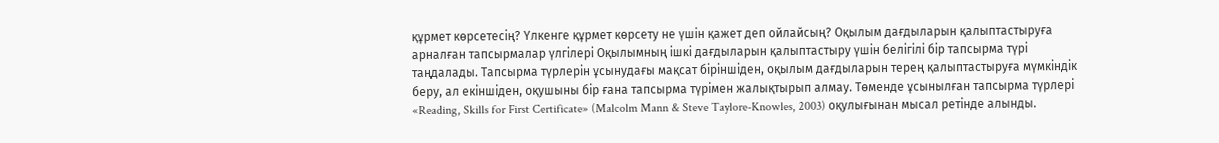құрмет көрсетесің? Үлкенге құрмет көрсету не үшін қажет деп ойлайсың? Оқылым дағдыларын қалыптастыруға арналған тапсырмалар үлгілері Оқылымның ішкі дағдыларын қалыптастыру үшін белігілі бір тапсырма түрі таңдалады. Тапсырма түрлерін ұсынудағы мақсат біріншіден, оқылым дағдыларын терең қалыптастыруға мүмкіндік беру, ал екіншіден, оқушыны бір ғана тапсырма түрімен жалықтырып алмау. Төменде ұсынылған тапсырма түрлері «Reading, Skills for First Certificate» (Malcolm Mann & Steve Taylore-Knowles, 2003) оқулығынан мысал ретінде алынды.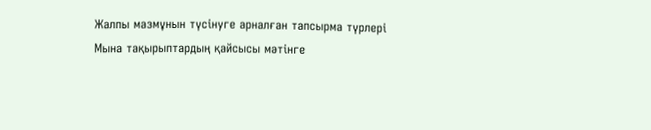Жалпы мазмұнын түсінуге арналған тапсырма түрлері Мына тақырыптардың қайсысы мәтінге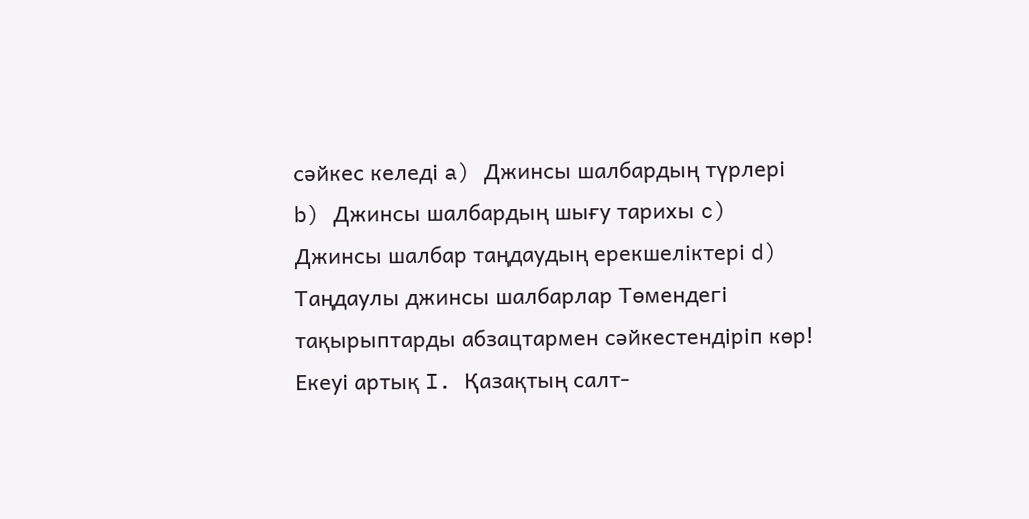сәйкес келеді a) Джинсы шалбардың түрлері b) Джинсы шалбардың шығу тарихы c) Джинсы шалбар таңдаудың ерекшеліктері d) Таңдаулы джинсы шалбарлар Төмендегі тақырыптарды абзацтармен сәйкестендіріп көр! Екеуі артық I. Қазақтың салт-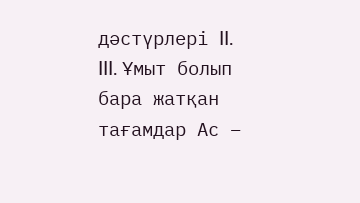дәстүрлері II. III. Ұмыт болып бара жатқан тағамдар Ас –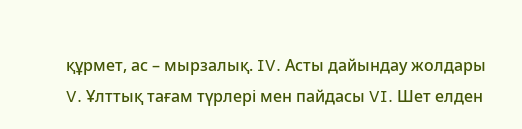құрмет, ас – мырзалық. IV. Асты дайындау жолдары V. Ұлттық тағам түрлері мен пайдасы VI. Шет елден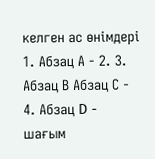келген ас өнімдері 1. Абзац А - 2. 3. Абзац В Абзац С - 4. Абзац D -
шағым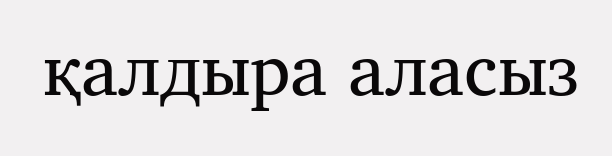қалдыра аласыз